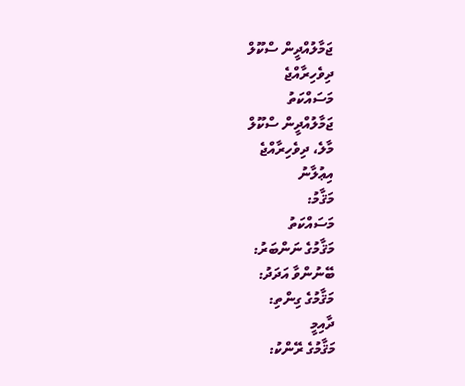ޖަމާލުއްދީން ސްކޫލް
ދިވެހިރާއްޖެ
މަސައްކަތު
ޖަމާލުއްދީން ސްކޫލް
މާލެ، ދިވެހިރާއްޖެ
އިޢުލާނު
މަޤާމު:
މަސައްކަތު
މަޤާމުގެ ނަންބަރު:
ބޭނުންވާ އަދަދު:
މަޤާމުގެ ގިންތި:
ދާއިމީ
މަޤާމުގެ ރޭންކު: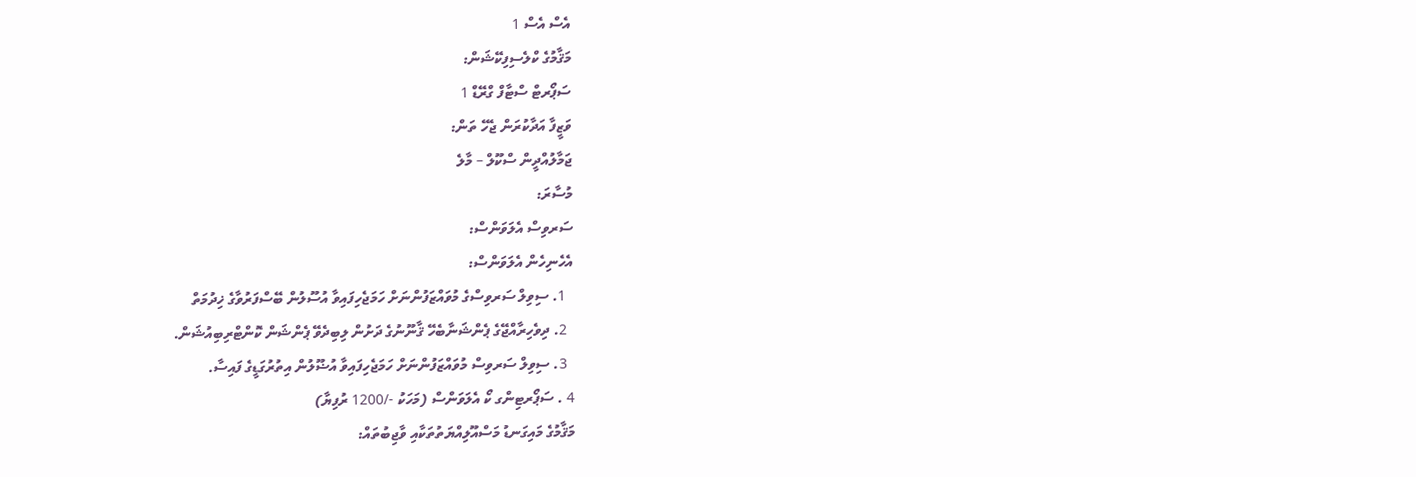އެސް އެސް 1
މަޤާމުގެ ކްލެސިފިކޭޝަން:
ސަޕޯރޓް ސްޓާފް ގްރޭޑް 1
ވަޒީފާ އަދާކުރަން ޖެހޭ ތަން:
ޖަމާލުއްދީން ސްކޫލް – މާލެ
މުސާރަ:
ސަރވިސް އެލަވަންސް:
އެހެނިހެން އެލަވަންސް:
  1. ސިވިލް ސަރވިސްގެ މުވައްޒަފުންނަށް ހަމަޖެހިފައިވާ އުސޫލުން ބޭސްފަރުވާގެ ޚިދުމަތް
  2. ދިވެހިރާއްޖޭގެ ޕެންޝަނާބެހޭ ޤާނޫނުގެ ދަށުން ލިބިދެވޭ ޕެންޝަން ކޮންޓްރިބިއުޝަން.
  3. ސިވިލް ސަރވިސް މުވައްޒަފުންނަށް ހަމަޖެހިފައިވާ އުޟޫލުން އިތުރުގަޑީގެ ފައިސާ.
4 . ސަޕޯރޓިންގ ކޯ އެލަވަންސް (މަހަކު -/1200 ރުފިޔާ)
މަޤާމުގެ މައިގަނޑު މަސްއޫލިއްޔަތުތަކާއި ވާޖިބުތައް: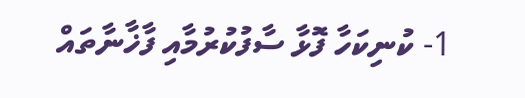1- ކުނިކަހާ ފޮޅާ ސާފުކުރުމާއި ފާޚާނާތައް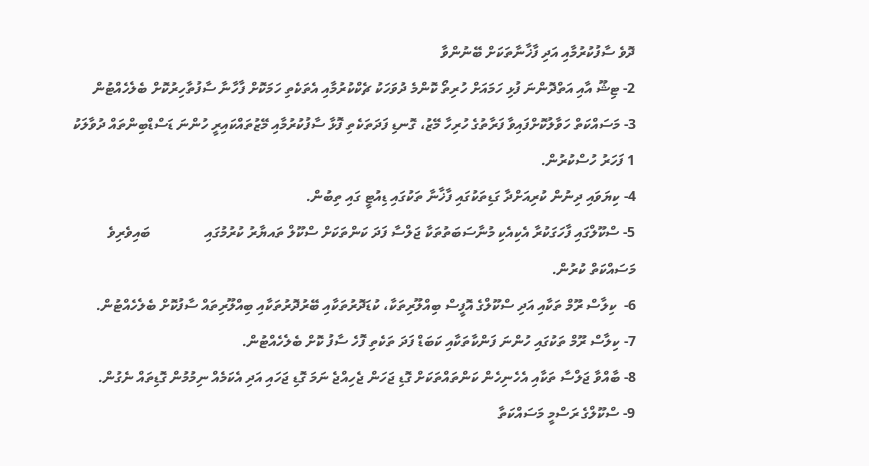ދޮވެ ސާފުކުރުމާއި އަދި ފާޚާނާތަކަށް ބޭނުންވާ
2- ޓިޝޫ އާއި އަތްދޮންނަ ފުޅި ހަމައަށް ހުރިތޯ ކޮންމެ ދުވަހަކު ޗެކްކުރުމާއި އެތަކެތި ހަމަކޮށް ފާހާނާ ސާފުތާހިރުކޮށް ބެލެހެއްޓުން
3- މަސައްކަތް ހަވާލުކޮށްފައިވާ ފަރާތުގެ ހުރިހާ މޭޒު، ގޮނޑި ފަދަތަކެތި ފޮޅާ ސާފުކުރުމާއި މޭޒުތައްކައިރީ ހުންނަ ޑަސްޑްބިންތައް ދުވާލަކު 1 ފަހަރު ހުސްކުރުން.
4- ކިޔަވައި ދިނުން ކުރިއަށްދާ ގަޑިތަކުގައި ފާޚާނާ ތަކުގައި ޑިއުޓީ ގައި ތިބުން.
5- ސްކޫލްގައި ފާހަގަކުރާ އެކިއެކި މުނާސަބަތުތަކާ ޖަލްސާ ފަދަ ކަންތަކަށް ސްކޫލް ތައޔާރު ކުރުމުގައި               ބައިވެރިވެ މަސައްކަތް ކުރުން.
6-  ކިލާސް ރޫމް ތަކާއި އަދި ސްކޫލްގެ އޮފީސް ބިއްލޫރިތަކާ، ކުޑަދޮރުތަކާއި ބޭރުދޮރުތަކާއި ބިއްލޫރިތައް ސާފުކޮށް ބެލެހެއްޓުން.
7- ކިލާސް ރޫމް ތަކުގައި ހުންނަ ފަންކާތަކާއި ކަބަޑް ފަދަ ތަކެތި ފޮހެ ސާފު ކޮށް ބެލެހެއްޓުން.
8- ބާއްވާ ޖަލްސާ ތަކާއި އެހެނިހެން ކަންތައްތަކަށް ގޮޑި ޖަހަން ޖެހިއްޖެ ނަމަ ގޮޑި ޖަހައި އަދި އެކަމެއް ނިމުމުން ގޮޑިތައް ނެގުން.
9- ސްކޫލްގެ ރަސްމީ މަސައްކަތާ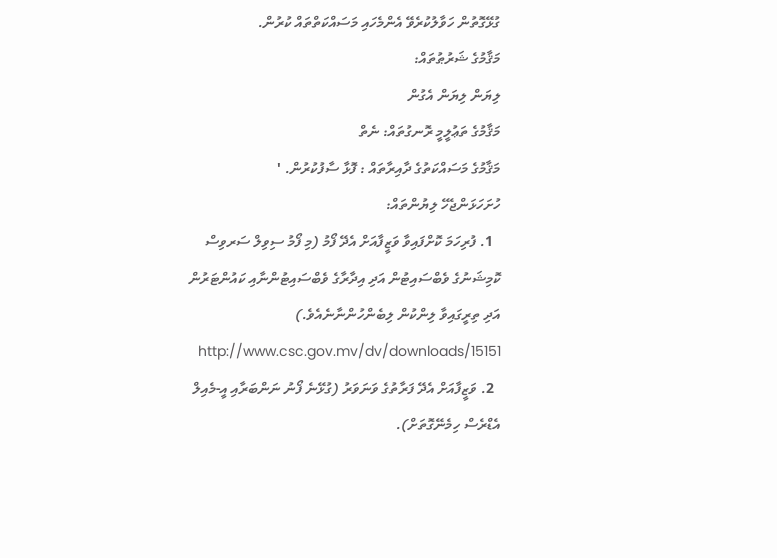ގުޅޭގޮތުން ހަވާލުކުރެވޭ އެންމެހައި މަސައްކަތްތައް ކުރުން.
މަޤާމުގެ ޝަރުޠުތައް:
ލިޔަން ލިޔަން އެގުން
މަޤާމުގެ ތަޢުލީމީ ރޮނގުތައް: ނެތް
މަޤާމުގެ މަސައްކަތުގެ ދާއިރާތައް : ފޮޅާ ސާފުކުރުން. '
ހުށަހަޅަންޖެހޭ ލިޔުންތައް:
  1. ފުރިހަމަ ކޮށްފައިވާ ވަޒީފާއަށް އެދޭ ފޯމު (މި ފޯމު ސިވިލް ސަރވިސް ކޮމިޝަނުގެ ވެބްސައިޓުން އަދި އިދާރާގެ ވެބްސައިޓުންނާއި ކައުންޓަރުން އަދި ތިރީގައިވާ ލިންކުން ލިބެންހުންނާނެއެވެ.) http://www.csc.gov.mv/dv/downloads/15151
  2. ވަޒީފާއަށް އެދޭ ފަރާތުގެ ވަނަވަރު (ގުޅޭނެ ފޯނު ނަންބަރާއި އީ-މެއިލް އެޑްރެސް ހިމެނޭގޮތަށް).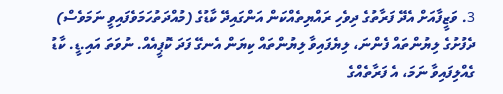3. ވަޒީފާއަށް އެދޭ ފަރާތުގެ ދިވެހި ރައްޔިތެއްކަން އަންގައިދޭ ކާޑުގެ (މުއްދަތުހަމަވެފައިވީ ނަމަވެސް) ދެފުށުގެ ލިޔުންތައް ފެންނަ، ލިޔެފައިވާ ލިޔުންތައް ކިޔަން އެނގޭ ފަދަ ކޮޕީއެއް. ނުވަތަ އައި.ޑީ. ކާޑު ގެއްލިފައިވާ ނަމަ، އެ ފަރާތެއްގެ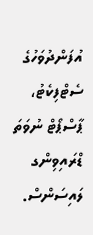އުފަންދުވަހުގެ ސެޓްފިކެޓު، ޕާސްޕޯޓް ނުވަތަ ޑްރައިވިންގ ލައިސަންސް.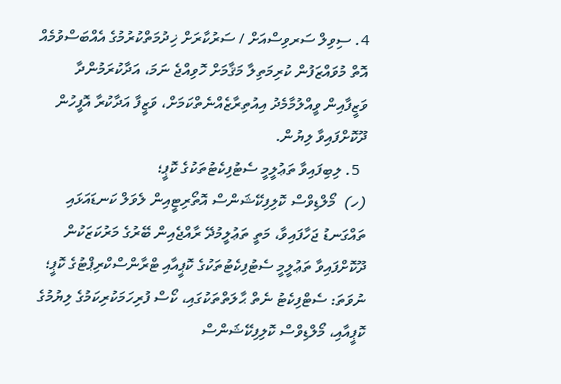4. ސިވިލް ސަރވިސްއަށް / ސަރުކާރަށް ޚިދުމަތްކުރުމުގެ އެއްބަސްވުމެއް އޮތް މުވައްޒަފުން ކުރިމަތިލާ މަޤާމަށް ހޮވިއްޖެ ނަމަ، އަދާކުރަމުންދާ ވަޒީފާއިން ވީއްލުމާމެދު އިއުތިރާޒެއްނެތްކަމަށް، ވަޒީފާ އަދާކުރާ އޮފީހުން ދޫކޮށްފައިވާ ލިޔުން.
  5. ލިބިފައިވާ ތަޢުލީމީ ސެޓުފިކެޓުތަކުގެ ކޮޕީ؛
(ހ)  މޯލްޑިވްސް ކޮލިފިކޭޝަންސް އޮތޯރިޓީއިން ލެވަލް ކަނޑައަޅައި ތައްގަނޑު ޖަހާފައިވާ، މަތީ ތަޢުލީމުދޭ ރާއްޖެއިން ބޭރުގެ މަރުކަޒަކުން ދޫކޮށްފައިވާ ތަޢުލީމީ ސެޓުފިކެޓުތަކުގެ ކޮޕީއާއި ޓްރާންސްކްރިޕްޓުގެ ކޮޕީ؛ ނުވަތަ: ސެޓްފިކެޓު ނެތް ޙާލަތްތަކުގައި، ކޯސް ފުރިހަމަކުރިކަމުގެ ލިޔުމުގެ ކޮޕީއާއި، މޯލްޑިވްސް ކޮލިފިކޭޝަންސް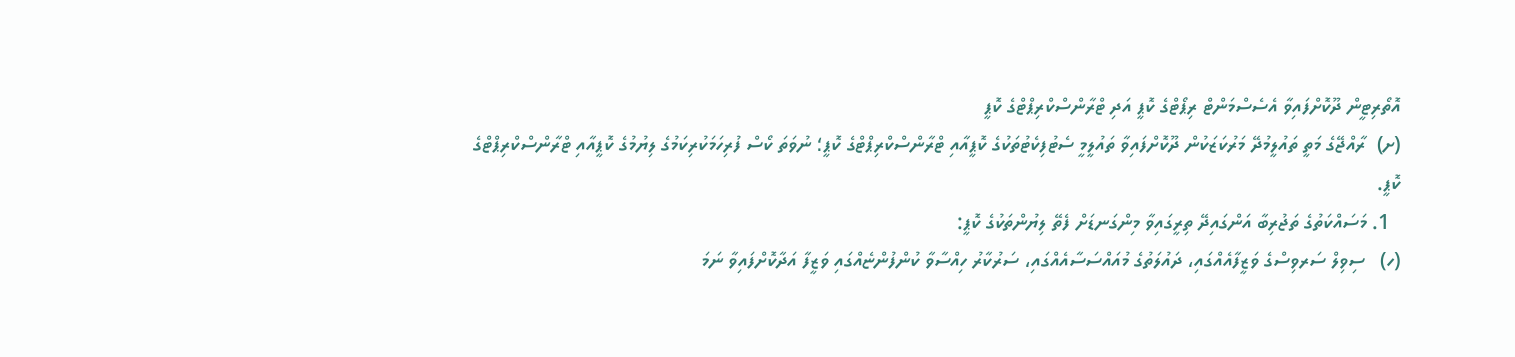އޮތޯރިޓީން ދޫކޮށްފައިވާ އެސެސްމަންޓް ރިޕޯޓްގެ ކޮޕީ އަދި ޓްރާންސްކްރިޕްޓްގެ ކޮޕީ
(ށ)  ރާއްޖޭގެ މަތީ ތައުލީމުދޭ މަރުކަޒަކުން ދޫކޮށްފައިވާ ތައުލީމީ ސެޓުފިކެޓުތަކުގެ ކޮޕީއާއި ޓްރާންސްކްރިޕްޓްގެ ކޮޕީ؛ ނުވަތަ ކޯސް ފުރިހަމަކުރިކަމުގެ ލިޔުމުގެ ކޮޕީއާއި ޓްރާންސްކްރިޕްޓްގެ ކޮޕީ.
  1. މަސައްކަތުގެ ތަޖުރިބާ އަންގައިދޭ ތިރީގައިވާ މިންގަނޑަށް ފެތޭ ލިޔުންތަކުގެ ކޮޕީ:
(ހ)   ސިވިލް ސަރވިސްގެ ވަޒީފާއެއްގައި، ދައުލަތުގެ މުއައްސަސާއެއްގައި، ސަރުކާރު ހިއްސާވާ ކުންފުންޏެއްގައި ވަޒީފާ އަދާކޮށްފައިވާ ނަމަ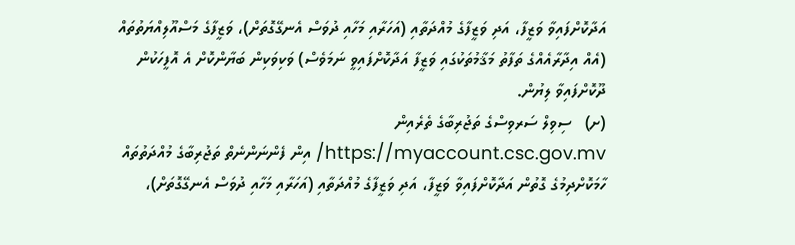އަދާކޮށްފައިވާ ވަޒީފާ، އަދި ވަޒީފާގެ މުއްދަތާއި (އަހަރާއި މަހާއި ދުވަސް އެނގޭގޮތަށް)، ވަޒީފާގެ މަސްއޫލިއްޔަތުތައް (އެއް އިދާރާއެއްގެ ތަފާތު މަޤާމުތަކުގައި ވަޒީފާ އަދާކޮށްފައިވީ ނަމަވެސް) ވަކިވަކިން ބަޔާންކޮށް އެ އޮފީހަކުން ދޫކޮށްފައިވާ ލިޔުން.
(ށ)   ސިވިލް ސަރވިސްގެ ތަޖުރިބާގެ ތެރެއިން https://myaccount.csc.gov.mv/ އިން ފެންނަންނެތް ތަޖުރިބާގެ މުއްދަތުތައް ހާމަކޮށްދިމުގެ ގޮތުން އަދާކޮށްފައިވާ ވަޒީފާ، އަދި ވަޒީފާގެ މުއްދަތާއި (އަހަރާއި މަހާއި ދުވަސް އެނގޭގޮތަށް)،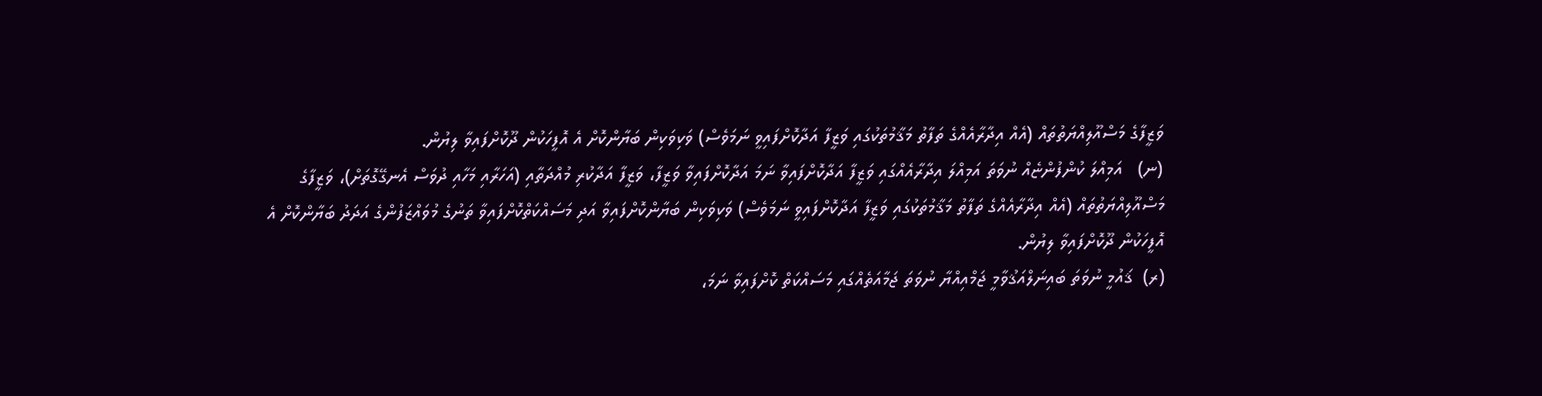ވަޒީފާގެ މަސްއޫލިއްޔަތުތައް (އެއް އިދާރާއެއްގެ ތަފާތު މަޤާމުތަކުގައި ވަޒީފާ އަދާކޮށްފައިވީ ނަމަވެސް) ވަކިވަކިން ބަޔާންކޮށް އެ އޮފީހަކުން ދޫކޮށްފައިވާ ލިޔުން.
(ނ)   އަމިއްލަ ކުންފުންޏެއް ނުވަތަ އަމިއްލަ އިދާރާއެއްގައި ވަޒީފާ އަދާކޮށްފައިވާ ނަމަ އަދާކޮށްފައިވާ ވަޒީފާ، ވަޒީފާ އަދާކުރި މުއްދަތާއި (އަހަރާއި މަހާއި ދުވަސް އެނގޭގޮތަށް)، ވަޒީފާގެ މަސްއޫލިއްޔަތުތައް (އެއް އިދާރާއެއްގެ ތަފާތު މަޤާމުތަކުގައި ވަޒީފާ އަދާކޮށްފައިވީ ނަމަވެސް) ވަކިވަކިން ބަޔާންކޮށްފައިވާ އަދި މަސައްކަތްކޮށްފައިވާ ތަނުގެ މުވައްޒަފުންގެ އަދަދު ބަޔާންކޮށް އެ އޮފީހަކުން ދޫކޮށްފައިވާ ލިޔުން.
(ރ)  ޤައުމީ ނުވަތަ ބައިނަލްއަޤުވާމީ ޖަމްއިއްޔާ ނުވަތަ ޖަމާއަތެއްގައި މަސައްކަތް ކޮށްފައިވާ ނަމަ،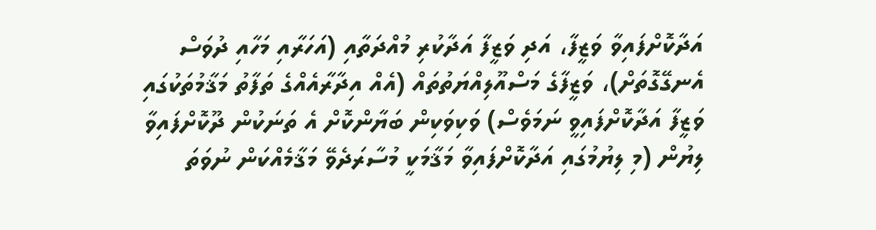އަދާކޮށްފައިވާ ވަޒީފާ، އަދި ވަޒީފާ އަދާކުރި މުއްދަތާއި (އަހަރާއި މަހާއި ދުވަސް އެނގޭގޮތަށް)، ވަޒީފާގެ މަސްއޫލިއްޔަތުތައް (އެއް އިދާރާއެއްގެ ތަފާތު މަޤާމުތަކުގައި ވަޒީފާ އަދާކޮށްފައިވީ ނަމަވެސް) ވަކިވަކިން ބަޔާންކޮށް އެ ތަނަކުން ދޫކޮށްފައިވާ ލިޔުން (މި ލިޔުމުގައި އަދާކޮށްފައިވާ މަޤާމަކީ މުސާރަދެވޭ މަޤާމެއްކަން ނުވަތަ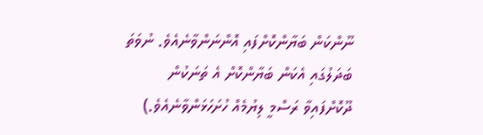ނޫންކަން ބަޔާންކޮށްފައި އޮންނަންވާނެއެވެ. ނުވަތަ ބަދަލުގައި އެކަން ބަޔާންކޮށް އެ ތަނަކުން ދޫކޮށްފައިވާ ރަސްމީ ލިޔުމެއް ހުށަހަޅަންވާނެއެވެ.)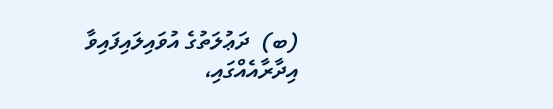(ބ)  ދަޢުލަތުގެ އުވައިލައިފައިވާ އިދާރާއެއްގައި،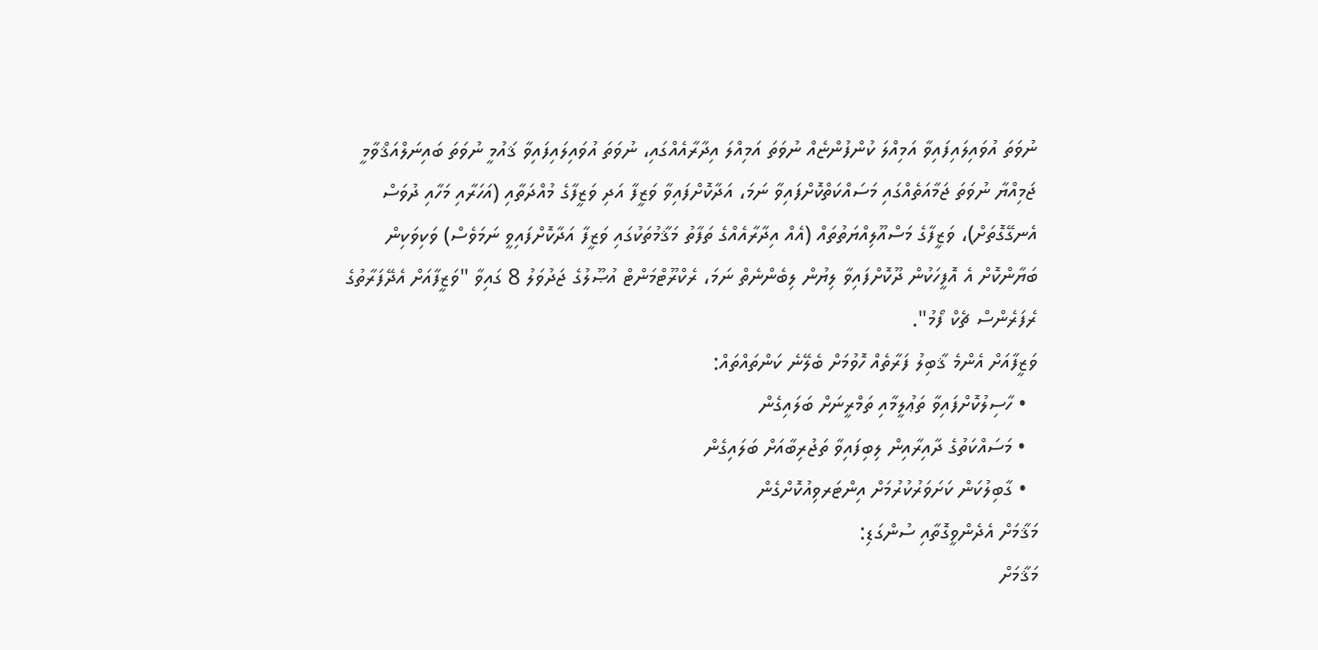ނުވަތަ އުވައިލައިފައިވާ އަމިއްލަ ކުންފުންޏެއް ނުވަތަ އަމިއްލަ އިދާރާއެއްގައި، ނުވަތަ އުވައިލައިފައިވާ ޤައުމީ ނުވަތަ ބައިނަލްއަޤްވާމީ ޖަމިއްޔާ ނުވަތަ ޖަމާއަތެއްގައި މަސައްކަތްކޮށްފައިވާ ނަމަ، އަދާކޮށްފައިވާ ވަޒީފާ އަދި ވަޒީފާގެ މުއްދަތާއި (އަހަރާއި މަހާއި ދުވަސް އެނގޭގޮތަށް)، ވަޒީފާގެ މަސްއޫލިއްޔަތުތައް (އެއް އިދާރާއެއްގެ ތަފާތު މަޤާމުތަކުގައި ވަޒީފާ އަދާކޮށްފައިވީ ނަމަވެސް) ވަކިވަކިން ބަޔާންކޮށް އެ އޮފީހަކުން ދޫކޮށްފައިވާ ލިޔުން ލިބެންނެތް ނަމަ، ރެކްރޫޓްމަންޓް އުޞޫލުގެ ޖަދުވަލު 8 ގައިވާ "ވަޒީފާއަށް އެދޭފަރާތުގެ ރެފަރެންސް ޗެކް ފޯމު".
ވަޒީފާއަށް އެންމެ ޤާބިލު ފަރާތެއް ހޮވުމަށް ބެލޭނެ ކަންތައްތައް:
  • ހާސިލުކޮށްފައިވާ ތަޢުލީމާއި ތަމްރީނަށް ބަލައިގެން
  • މަސައްކަތުގެ ދާއިރާއިން ލިބިފައިވާ ތަޖުރިބާއަށް ބަލައިގެން
  • ގާބިލުކަން ކަށަވަރުކުރުމަށް އިންޓަރވިއުކޮށްގެން
މަޤާމަށް އެދެންވީގޮތާއި ސުންގަޑި:
މަޤާމަށް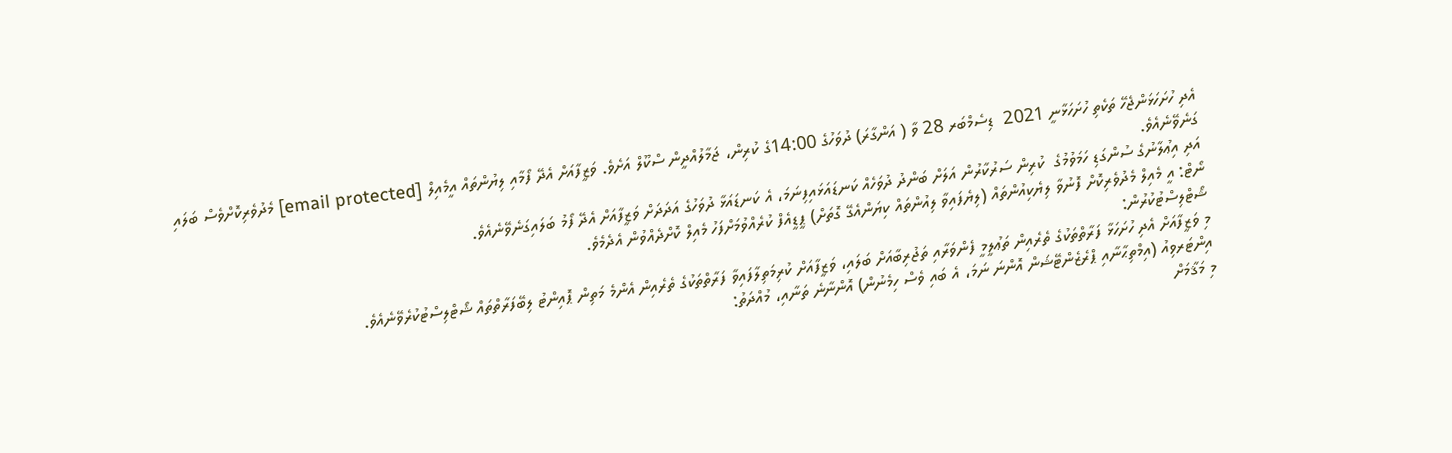އެދި ހުށަހަޅަންޖެހޭ ތަކެތި ހުށަހަޅާނީ 2021  ޑިސެމްބަރ 28 ވާ ( އަންގާރަ) ދުވަހުގެ 14:00ގެ ކުރިން، ޖަމާލުއްދީން ސްކޫލް އަށެވެ. ވަޒީފާއަށް އެދޭ ފޯމާއި ލިޔުންތައް އީމެއިލް [email protected] މެދުވެރިކޮށްވެސް ބަލައި ގަނެވޭނެއެވެ.
އަދި އިޢުލާނުގެ ސުންގަޑި ހަމަވުމުގެ  ކުރިން ސަރުކާރުން އަލަށް ބަންދު ދުވަހެއް ކަނޑައަޅައިފިނަމަ، އެ ކަނޑައަޅާ ދުވަހުގެ އަދަދަށް ވަޒީފާއަށް އެދޭ ފޯމު ބަލައިގަނެވޭނެއެވެ.
ނޯޓް: އީ މެއިލް މެދުވެރިކޮށް ފޮނުވާ ލިޔެކިއުންތައް (ލިޔެފައިވާ ލިއުންތައް ކިޔަންއެގޭ ގޮތަށް) ޕީޑީއެފް ކުރެއްވުމަށްފަހު މެއިލް ކޮށްދެއްވުން އެދެމެވެ.
ޝޯޓްލިސްޓުކުރުން:
މި ވަޒީފާއަށް އެދި ހުށަހަޅާ ފަރާތްތަކުގެ ތެރެއިން ތަޢުލީމީ ފެންވަރާއި ތަޖުރިބާއަށް ބަލައި، ވަޒީފާއަށް ކުރިމަތިލާފައިވާ ފަރާތްތަކުގެ ތެރެއިން އެންމެ މަތިން ޕޮއިންޓު ލިބޭފަރާތްތައް ޝޯޓްލިސްޓުކުރެވޭނެއެވެ.
އިންޓަރވިއު (އިމްތިޙާނާއި ޕްރެޒެންޓޭޝަން އޮންނަ ނަމަ، އެ ބައި ވެސް ހިމެނުން) އޮންނާނެ ތަނާއި، މުއްދަތު:
މި މަޤާމަށް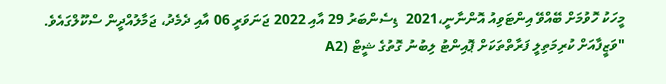މީހަކު ހޮވުމަށް ބޭއްވޭ އިންޓަވިއު އޮންނާނީ،2021  ޑިސެންބަރު 29 އާއި 2022 ޖަނަވަރީ 06 އާއި ދެމެދު، ޖަމާލުއްދީން ސްކޫލްގައެވެ.
"ވަޒީފާއަށް ކުރިމަތިލީ ފަރާތްތަކަށް ޕޮއިންޓު ލިބުނު ގޮތުގެ ޝީޓް (A2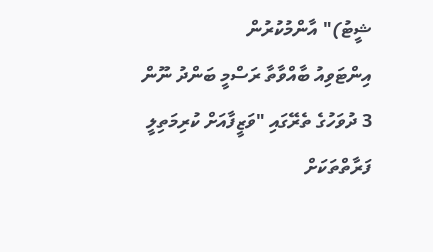ޝީޓު)" އާންމުކުރުން
އިންޓަވިއު ބާއްވާތާ ރަސްމީ ބަންދު ނޫން 3 ދުވަހުގެ ތެރޭގައި "ވަޒީފާއަށް ކުރިމަތިލީ ފަރާތްތަކަށް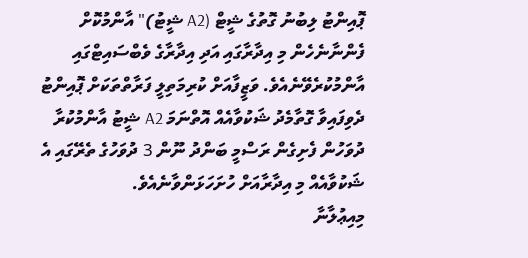ޕޮއިންޓު ލިބުނު ގޮތުގެ ޝީޓް (A2 ޝީޓު)" އާންމުކޮށް ފެންނާނެހެން މި އިދާރާގައި އަދި އިދާރާގެ ވެބްސައިޓްގައި އާންމުކުރެވޭނެއެވެ. ވަޒީފާއަށް ކުރިމަތިލީ ފަރާތްތަކަށް ޕޮއިންޓު ދެވިފައިވާ ގޮތާމެދު ޝަކުވާއެއް އޮތްނަމަ A2 ޝީޓު އާންމުކުރާ ދުވަހުން ފެށިގެން ރަސްމީ ބަންދު ނޫން 3 ދުވަހުގެ ތެރޭގައި އެ ޝަކުވާއެއް މި އިދާރާއަށް ހުށަހަޅަންވާނެއެވެ.
މިއިޢުލާނާ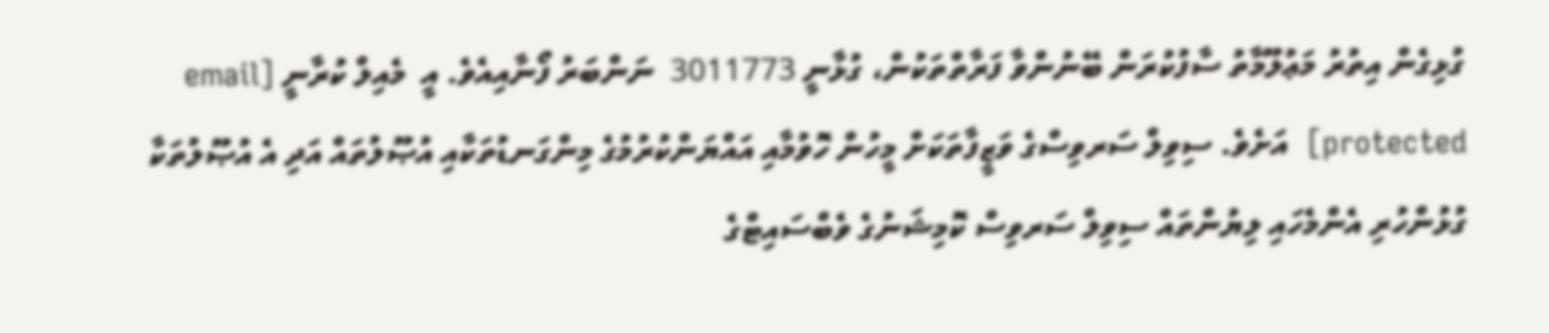ގުޅިގެން އިތުރު މަޢުލޫމާތު ސާފުކުރަން ބޭނުންވާ ފަރާތްތަކުން، ގުޅާނީ 3011773  ނަންބަރު ފޯނާއިއެވެ. އީ  މެއިލް ކުރާނީ [email protected]  އަށެވެ. ސިވިލް ސަރވިސްގެ ވަޒީފާތަކަށް މީހުން ހޮވުމާއި އައްޔަންކުރުމުގެ މިންގަނޑުތަކާއި އުޞޫލުތައް އަދި އެ އުޞޫލުތަކާ ގުޅުންހުރި އެންމެހައި ލިޔުންތައް ސިވިލް ސަރވިސް ކޮމިޝަނުގެ ވެބްސައިޓްގެ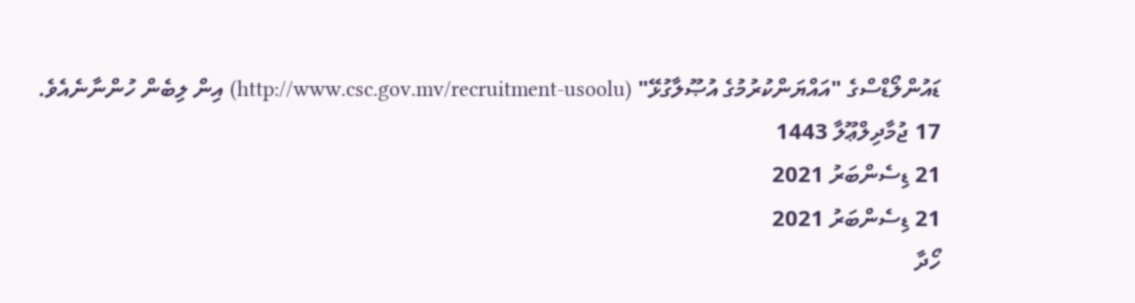ޑައުންލޯޑްސްގެ "އައްޔަންކުރުމުގެ އުޞޫލާގުޅޭ" (http://www.csc.gov.mv/recruitment-usoolu) އިން ލިބެން ހުންނާނެއެވެ.
17 ޖުމާދިލްޢޫލާ 1443
21 ޑިސެންބަރު 2021
21 ޑިސެންބަރު 2021
ހޯދާ